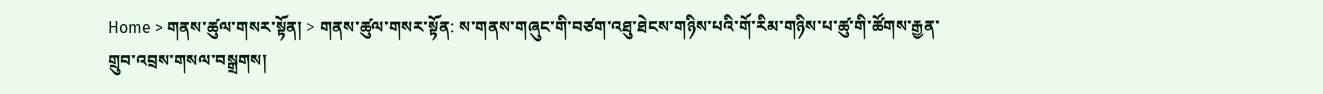Home > གནས་ཚུལ་གསར་སྟོན། > གནས་ཚུལ་གསར་སྟོན: ས་གནས་གཞུང་གི་བཙག་འཐུ་ཐེངས་གཉིས་པའི་གོ་རིམ་གཉིས་པ་ཚུ་གི་ཚོགས་རྒྱན་གྲུབ་འབྲས་གསལ་བསྒྲགས།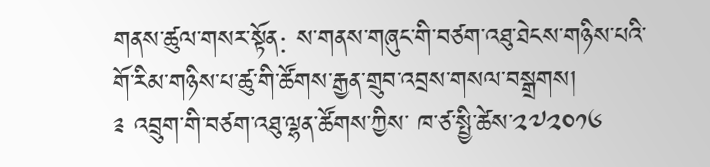གནས་ཚུལ་གསར་སྟོན: ས་གནས་གཞུང་གི་བཙག་འཐུ་ཐེངས་གཉིས་པའི་གོ་རིམ་གཉིས་པ་ཚུ་གི་ཚོགས་རྒྱན་གྲུབ་འབྲས་གསལ་བསྒྲགས།
༉ འབྲུག་གི་བཙག་འཐུ་ལྷན་ཚོགས་ཀྱིས་ ཁ་ཙ་སྤྱི་ཚེས་༢༧༢༠༡༦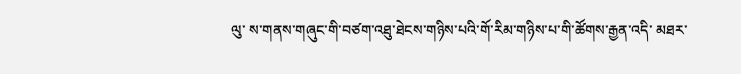ལུ་ ས་གནས་གཞུང་གི་བཙག་འཐུ་ཐེངས་གཉིས་པའི་གོ་རིམ་གཉིས་པ་གི་ཚོགས་རྒྱན་འདི་ མཐར་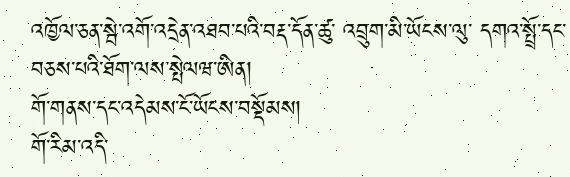འཁྱོལ་ཅན་སྦེ་འགོ་འདྲེན་འཐབ་པའི་བརྡ་དོན་ཚུ་ འབྲུག་མི་ཡོངས་ལུ་ དགའ་སྤྲོ་དང་བཅས་པའི་ཐོག་ལས་སྤེལཝ་ཨིན།
གོ་གནས་དང་འདེམས་ངོ་ཡོངས་བསྡོམས།
གོ་རིམ་འདི་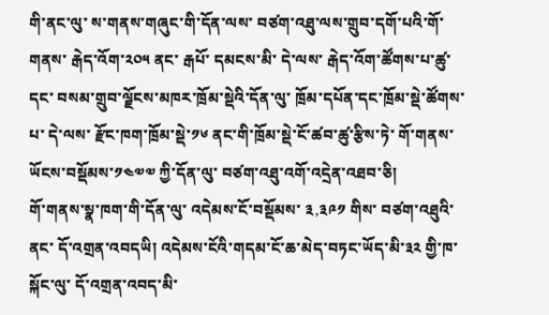གི་ནང་ལུ་ ས་གནས་གཞུང་གི་དོན་ལས་ བཙག་འཐུ་ལས་གྲུབ་དགོ་པའི་གོ་གནས་ རྒེད་འོག་༢༠༥ ནང་ རྒཔོ་ དམངས་མི་ དེ་ལས་ རྒེད་འོག་ཚོགས་པ་ཚུ་དང་ བསམ་གྲུབ་ལྗོངས་མཁར་ཁྲོམ་སྡེའི་དོན་ལུ་ ཁྲོམ་དཔོན་དང་ཁྲོམ་སྡེ་ཚོགས་པ་ དེ་ལས་ རྫོང་ཁག་ཁྲོམ་སྡེ་༡༦ ནང་གི་ཁྲོམ་སྡེ་ངོ་ཚབ་ཚུ་རྩིས་ཏེ་ གོ་གནས་ཡོངས་བསྡོམས་༡༤༧༧ ཀྱི་དོན་ལུ་ བཙག་འཐུ་འགོ་འདྲེན་འཐབ་ཅི།
གོ་གནས་སྣ་ཁག་གི་དོན་ལུ་ འདེམས་ངོ་བསྡོམས་ ༣,༣༩༡ གིས་ བཙག་འཐུའི་ནང་ དོ་འགྲན་འབདཡི། འདེམས་ངོའི་གདམ་ངོ་ཆ་མེད་བཏང་ཡོད་མི་༣༢ གྱི་ཁ་སྐོང་ལུ་ དོ་འགྲན་འབད་མི་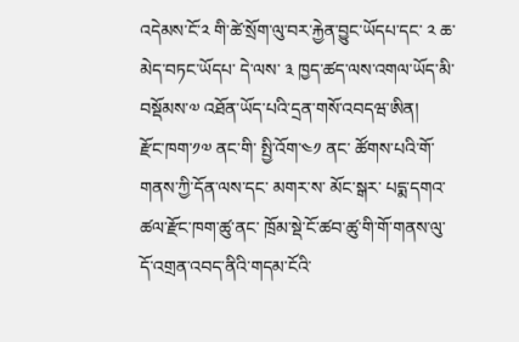འདེམས་ངོ་༢ གི་ཚེ་སྲོག་ལུ་བར་རྐྱེན་བྱུང་ཡོདཔ་དང་ ༢ ཆ་མེད་བཏང་ཡོདཔ་ དེ་ལས་ ༣ ཁྱད་ཚད་ལས་འགལ་ཡོད་མི་བསྡོམས་༧ འཐོན་ཡོད་པའི་དྲན་གསོ་འབདཝ་ཨིན།
རྫོང་ཁག་༡༧ ནང་གི་ སྤྱི་འོག་༤༡ ནང་ ཚོགས་པའི་གོ་གནས་ཀྱི་དོན་ལས་དང་ མགར་ས་ མོང་སྒར་ པདྨ་དགའ་ཚལ་རྫོང་ཁག་ཚུ་ནང་ ཁྲོམ་སྡེ་ངོ་ཚབ་ཚུ་གི་གོ་གནས་ལུ་ དོ་འགྲན་འབད་ནིའི་གདམ་ངོའི་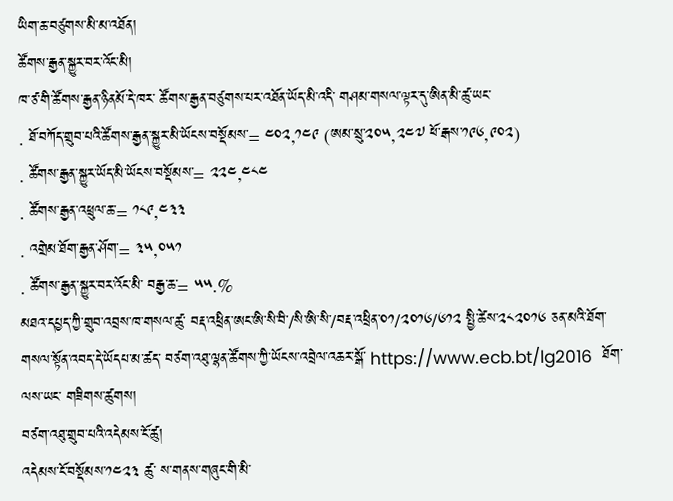ཡིག་ཆ་བཙུགས་མི་མ་འཐོན།
ཚོགས་རྒྱན་སྐྱུར་བར་འོང་མི།
ཁ་ཙ་གི་ཚོགས་རྒྱན་ཉིནམོ་དེ་ཁར་ ཚོགས་རྒྱན་བཙུགས་པར་འཐོན་ཡོད་མི་འདི་ གཤམ་གསལ་ལྟར་དུ་ཨིན་མི་ཚུ་ཡང་
. ཐོ་བཀོད་གྲུབ་པའི་ཚོགས་རྒྱན་སྐྱུར་མི་ཡོངས་བསྡོམས་= ༤༠༢,༡༤༩ (ཨམ་སྲུ་༢༠༥,༢༤༧ ཕོ་རྒས་༡༩༦,༩༠༢)
. ཚོགས་རྒྱན་སྐྱུར་ཡོད་མི་ཡོངས་བསྡོམས་= ༢༢༤,༤༨༤
. ཚོགས་རྒྱན་འཕྲུལ་ཆ་= ༡༨༩,༤༣༣
. འགྲེམ་ཐོག་རྒྱན་ཤོག་= ༣༥,༠༥༡
. ཚོགས་རྒྱན་སྐྱུར་བར་འོང་མི་ བརྒྱ་ཆ་= ༥༥.%
མཐའ་དཔྱད་ཀྱི་གྲུབ་འབྲས་ཁ་གསལ་ཚུ་ བརྡ་འཕྲིན་ཨང་ཨི་སི་བི་/སི་ཨི་སི་/བརྡ་འཕྲིན་༠༡/༢༠༡༦/༦༡༢ སྤྱི་ཚེས་༢༨༢༠༡༦ ཅན་མའི་ཐོག་གསལ་སྟོན་འབད་དེ་ཡོདཔ་མ་ཚད་ བཙག་འཐུ་ལྷན་ཚོགས་ཀྱི་ཡོངས་འབྲེལ་འཆར་སྒོ་ https://www.ecb.bt/lg2016  ཐོག་ལས་ཡང་ གཟིགས་ཚུགས།
བཙག་འཐུ་གྲུབ་པའི་འདེམས་ངོ་ཚུ།
འདེམས་ངོ་བསྡོམས་༡༤༢༣ ཚུ་ ས་གནས་གཞུང་གི་མི་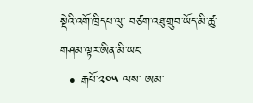སྡེའི་འགོ་ཁྲིདཔ་ལུ་ བཙག་འཐུ་གྲུབ་ཡོད་མི་ཚུ་ གཤམ་ལྟར་ཨིན་མི་ཡང་
  • རྒཔོ་༢༠༥ ལས་ ཨམ་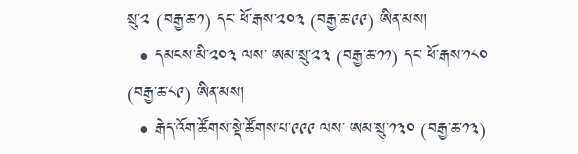སྲུ་༢ (བརྒྱ་ཆ་༡) དང་ ཕོ་རྒས་༢༠༣ (བརྒྱ་ཆ་༩༩) ཨིན་མས།
  • དམངས་མི་༢༠༣ ལས་ ཨམ་སྲུ་༢༣ (བརྒྱ་ཆ་༡༡) དང་ ཕོ་རྒས་༡༨༠ (བརྒྱ་ཆ་༨༩) ཨིན་མས།
  • རྒེད་འོག་ཚོགས་སྡེ་ཚོགས་པ་༩༩༩ ལས་ ཨམ་སྲུ་༡༣༠ (བརྒྱ་ཆ་༡༣)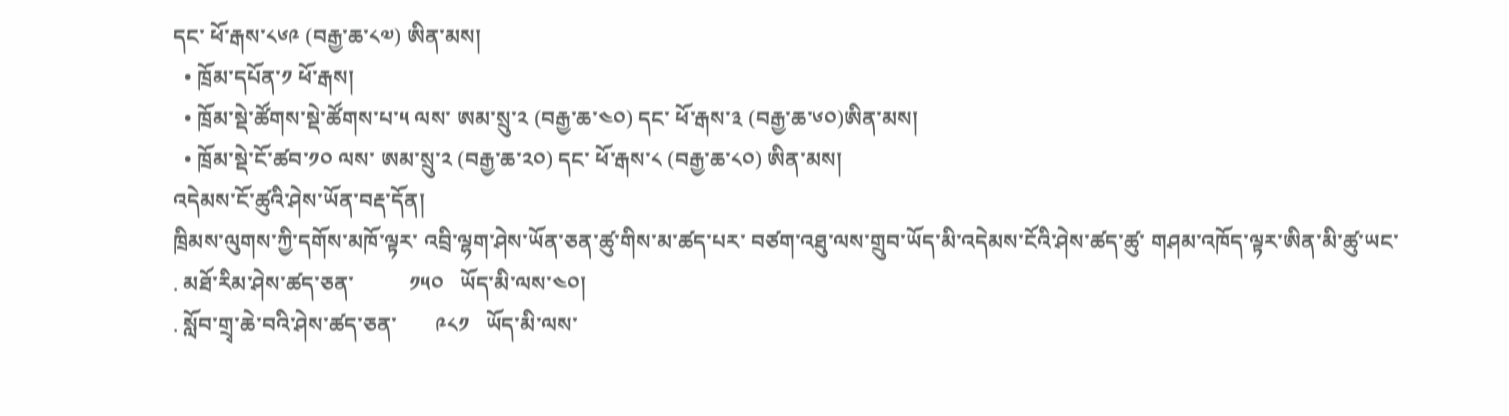དང་ ཕོ་རྒས་༨༦༩ (བརྒྱ་ཆ་༨༧) ཨིན་མས།
  • ཁྲོམ་དཔོན་༡ ཕོ་རྒས།
  • ཁྲོམ་སྡེ་ཚོགས་སྡེ་ཚོགས་པ་༥ ལས་ ཨམ་སྲུ་༢ (བརྒྱ་ཆ་༤༠) དང་ ཕོ་རྒས་༣ (བརྒྱ་ཆ་༦༠)ཨིན་མས།
  • ཁྲོམ་སྡེ་ངོ་ཚབ་༡༠ ལས་ ཨམ་སྲུ་༢ (བརྒྱ་ཆ་༢༠) དང་ ཕོ་རྒས་༨ (བརྒྱ་ཆ་༨༠) ཨིན་མས།
འདེམས་ངོ་ཚུའི་ཤེས་ཡོན་བརྡ་དོན།
ཁྲིམས་ལུགས་ཀྱི་དགོས་མཁོ་ལྟར་ འབྲི་ལྷག་ཤེས་ཡོན་ཅན་ཚུ་གིས་མ་ཚད་པར་ བཙག་འཐུ་ལས་གྲུབ་ཡོད་མི་འདེམས་ངོའི་ཤེས་ཚད་ཚུ་ གཤམ་འཁོད་ལྟར་ཨིན་མི་ཚུ་ཡང་
. མཐོ་རིམ་ཤེས་ཚད་ཅན་          ༡༥༠   ཡོད་མི་ལས་༤༠།
. སློབ་གྲྭ་ཆེ་བའི་ཤེས་ཚད་ཅན་       ༩༨༡   ཡོད་མི་ལས་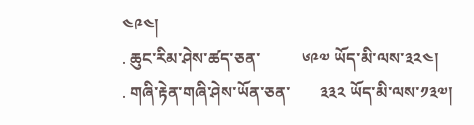༤༩༤།
. ཆུང་རིམ་ཤེས་ཚད་ཅན་          ༦༩༧ ཡོད་མི་ལས་༣༢༤།
. གཞི་རྟེན་གཞི་ཤེས་ཡོན་ཅན་       ༣༣༢ ཡོད་མི་ལས་༡༣༧།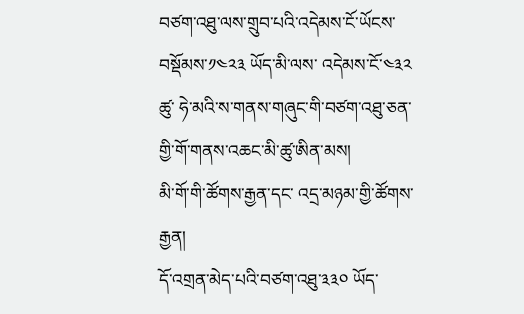བཙག་འཐུ་ལས་གྲུབ་པའི་འདེམས་ངོ་ཡོངས་བསྡོམས་༡༤༢༣ ཡོད་མི་ལས་ འདེམས་ངོ་༤༣༢ ཚུ་ ཧེ་མའི་ས་གནས་གཞུང་གི་བཙག་འཐུ་ཅན་གྱི་གོ་གནས་འཆང་མི་ཚུ་ཨིན་མས།
མི་གོ་གི་ཚོགས་རྒྱན་དང་ འདྲ་མཉམ་གྱི་ཚོགས་རྒྱན།
དོ་འགྲན་མེད་པའི་བཙག་འཐུ་༣༣༠ ཡོད་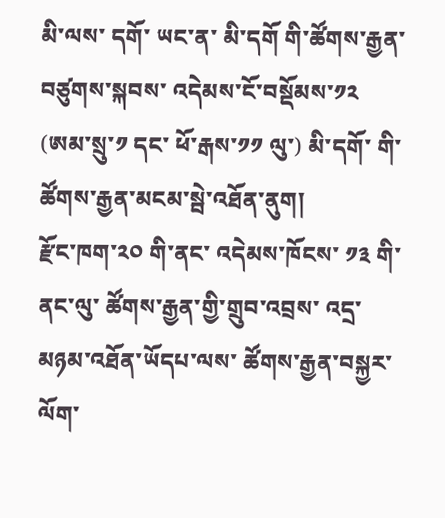མི་ལས་ དགོ་ ཡང་ན་ མི་དགོ གི་ཚོགས་རྒྱན་བཙུགས་སྐབས་ འདེམས་ངོ་བསྡོམས་༡༢ (ཨམ་སྲུ་༡ དང་ ཕོ་རྒས་༡༡ ལུ་) མི་དགོ་ གི་ཚོགས་རྒྱན་མངམ་སྦེ་འཐོན་ནུག།
རྫོང་ཁག་༢༠ གི་ནང་ འདེམས་ཁོངས་ ༡༣ གི་ནང་ལུ་ ཚོགས་རྒྱན་གྱི་གྲུབ་འབྲས་ འདྲ་མཉམ་འཐོན་ཡོདཔ་ལས་ ཚོགས་རྒྱན་བསྐྱར་ལོག་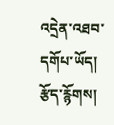འདྲེན་འཐབ་དགོཔ་ཡོད།
རྩོད་རྙོགས།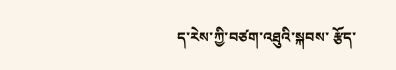ད་རེས་ཀྱི་བཙག་འཐུའི་སྐབས་ རྩོད་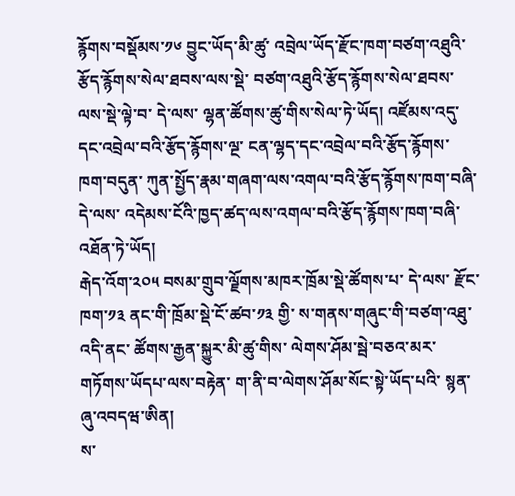རྙོགས་བསྡོམས་༡༦ བྱུང་ཡོད་མི་ཚུ་ འབྲེལ་ཡོད་རྫོང་ཁག་བཙག་འཐུའི་རྩོད་རྙོགས་སེལ་ཐབས་ལས་སྡེ་ བཙག་འཐུའི་རྩོད་རྙོགས་སེལ་ཐབས་ལས་སྡེ་ལྟེ་བ་ དེ་ལས་ ལྷན་ཚོགས་ཚུ་གིས་སེལ་ཏེ་ཡོད། འཛོམས་འདུ་དང་འབྲེལ་བའི་རྩོད་རྙོགས་ལྔ་ ངན་ལྷད་དང་འབྲེལ་བའི་རྩོད་རྙོགས་ཁག་བདུན་ ཀུན་སྤྱོད་རྣམ་གཞག་ལས་འགལ་བའི་རྩོད་རྙོགས་ཁག་བཞི་ དེ་ལས་ འདེམས་ངོའི་ཁྱད་ཚད་ལས་འགལ་བའི་རྩོད་རྙོགས་ཁག་བཞི་འཐོན་ཏེ་ཡོད།
རྒེད་འོག་༢༠༥ བསམ་གྲུབ་ལྗོགས་མཁར་ཁྲོམ་སྡེ་ཚོགས་པ་ དེ་ལས་ རྫོང་ཁག་༡༣ ནང་གི་ཁྲོམ་སྡེ་ངོ་ཚབ་༡༣ གྱི་ ས་གནས་གཞུང་གི་བཙག་འཐུ་འདི་ནང་ ཚོགས་རྒྱན་སྐྱུར་མི་ཚུ་གིས་ ལེགས་ཤོམ་སྦེ་བཅའ་མར་གཏོགས་ཡོདཔ་ལས་བརྟེན་ ག་ནི་བ་ལེགས་ཤོམ་སོང་སྟེ་ཡོད་པའི་ སྙན་ཞུ་འབདཝ་ཨིན།
ས་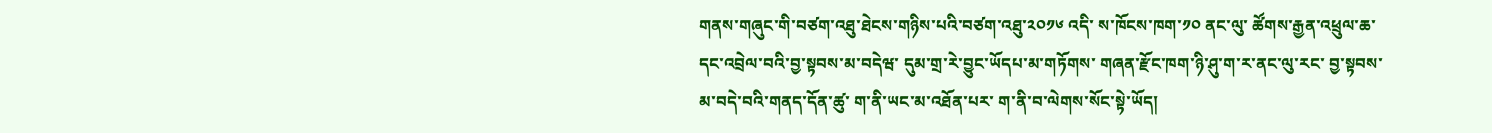གནས་གཞུང་གི་བཙག་འཐུ་ཐེངས་གཉིས་པའི་བཙག་འཐུ་༢༠༡༦ འདི་ ས་ཁོངས་ཁག་༡༠ ནང་ལུ་ ཚོགས་རྒྱན་འཕྲུལ་ཆ་དང་འབྲེལ་བའི་བྱ་སྟབས་མ་བདེཝ་ དུམ་གྲ་རེ་བྱུང་ཡོདཔ་མ་གཏོགས་ གཞན་རྫོང་ཁག་ཉི་ཤུ་ག་ར་ནང་ལུ་རང་ བྱ་སྟབས་མ་བདེ་བའི་གནད་དོན་ཚུ་ ག་ནི་ཡང་མ་འཐོན་པར་ ག་ནི་བ་ལེགས་སོང་སྟེ་ཡོད།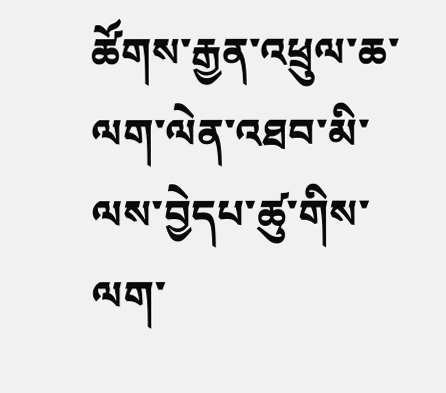ཚོགས་རྒྱན་འཕྲུལ་ཆ་ལག་ལེན་འཐབ་མི་ལས་བྱེདཔ་ཚུ་གིས་ ལག་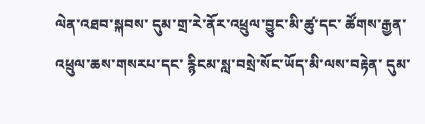ལེན་འཐབ་སྐབས་ དུམ་གྲ་རེ་ནོར་འཕྲུལ་བྱུང་མི་ཚུ་དང་ ཚོགས་རྒྱན་འཕྲུལ་ཆས་གསརཔ་དང་ རྙིངམ་སླ་བསྲེ་སོང་ཡོད་མི་ལས་བརྟེན་ དུམ་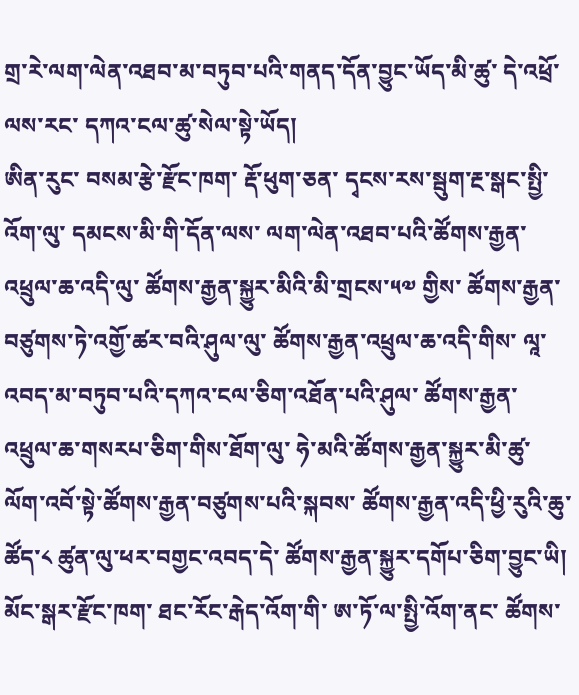གྲ་རེ་ལག་ལེན་འཐབ་མ་བཏུབ་པའི་གནད་དོན་བྱུང་ཡོད་མི་ཚུ་ དེ་འཕྲོ་ལས་རང་ དཀའ་ངལ་ཚུ་སེལ་སྟེ་ཡོད།
ཨིན་རུང་ བསམ་རྩེ་རྫོང་ཁག་ རྡོ་ཕུག་ཅན་ དྭངས་རས་སྦུག་རྔ་སྒང་སྤྱི་འོག་ལུ་ དམངས་མི་གི་དོན་ལས་ ལག་ལེན་འཐབ་པའི་ཚོགས་རྒྱན་འཕྲུལ་ཆ་འདི་ལུ་ ཚོགས་རྒྱན་སྐྱུར་མིའི་མི་གྲངས་༥༧ གྱིས་ ཚོགས་རྒྱན་བཙུགས་ཏེ་འགྱོ་ཚར་བའི་ཤུལ་ལུ་ ཚོགས་རྒྱན་འཕྲུལ་ཆ་འདི་གིས་ ལཱ་འབད་མ་བཏུབ་པའི་དཀའ་ངལ་ཅིག་འཐོན་པའི་ཤུལ་ ཚོགས་རྒྱན་འཕྲུལ་ཆ་གསརཔ་ཅིག་གིས་ཐོག་ལུ་ ཧེ་མའི་ཚོགས་རྒྱན་སྐྱུར་མི་ཚུ་ ལོག་འབོ་སྟེ་ཚོགས་རྒྱན་བཙུགས་པའི་སྐབས་ ཚོགས་རྒྱན་འདི་ཕྱི་རུའི་ཆུ་ཚོད་༨ ཚུན་ལུ་ཕར་བགྱང་འབད་དེ་ ཚོགས་རྒྱན་སྐྱུར་དགོཔ་ཅིག་བྱུང་ཡི། མོང་སྒར་རྫོང་ཁག་ ཐང་རོང་རྒེད་འོག་གི་ ཨ་ཏོ་ལ་སྤྱི་འོག་ནང་ ཚོགས་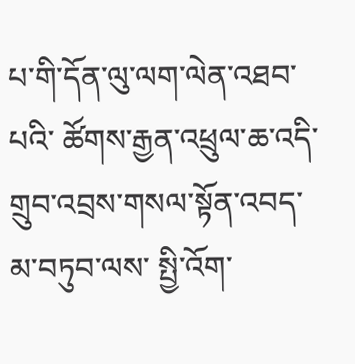པ་གི་དོན་ལུ་ལག་ལེན་འཐབ་པའི་ ཚོགས་རྒྱན་འཕྲུལ་ཆ་འདི་ གྲུབ་འབྲས་གསལ་སྟོན་འབད་མ་བཏུབ་ལས་ སྤྱི་འོག་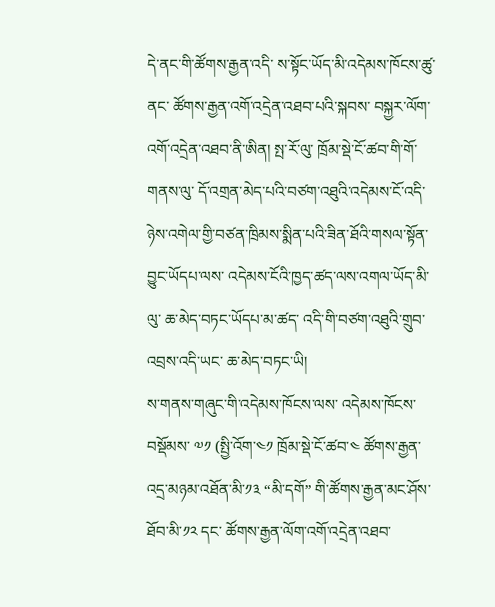དེ་ནང་གི་ཚོགས་རྒྱན་འདི་ ས་སྟོང་ཡོད་མི་འདེམས་ཁོངས་ཚུ་ནང་ ཚོགས་རྒྱན་འགོ་འདྲེན་འཐབ་པའི་སྐབས་ བསྐྱར་ལོག་འགོ་འདྲེན་འཐབ་ནི་ཨིན། སྤ་རོ་ལུ་ ཁྲོམ་སྡེ་ངོ་ཚབ་གི་གོ་གནས་ལུ་ དོ་འགྲན་མེད་པའི་བཙག་འཐུའི་འདེམས་ངོ་འདི་ ཉེས་འགེལ་གྱི་བཙན་ཁྲིམས་སྨིན་པའི་ཟིན་ཐོའི་གསལ་སྟོན་བྱུང་ཡོདཔ་ལས་ འདེམས་ངོའི་ཁྱད་ཚད་ལས་འགལ་ཡོད་མི་ལུ་ ཆ་མེད་བཏང་ཡོདཔ་མ་ཚད་ འདི་གི་བཙག་འཐུའི་གྲུབ་འབྲས་འདི་ཡང་ ཆ་མེད་བཏང་ཡི།
ས་གནས་གཞུང་གི་འདེམས་ཁོངས་ལས་ འདེམས་ཁོངས་བསྡོམས་ ༧༡ (སྤྱི་འོག་༤༡ ཁྲོམ་སྡེ་ངོ་ཚབ་༤ ཚོགས་རྒྱན་འདྲ་མཉམ་འཐོན་མི་༡༣ “མི་དགོ” གི་ཚོགས་རྒྱན་མང་ཤོས་ཐོབ་མི་༡༢ དང་ ཚོགས་རྒྱན་ལོག་འགོ་འདྲེན་འཐབ་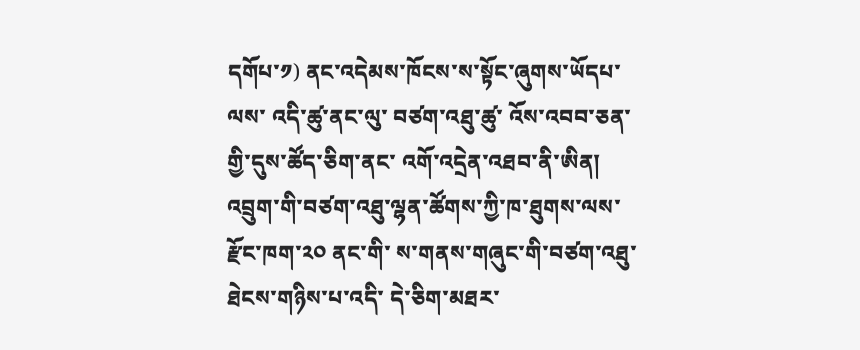དགོཔ་༡) ནང་འདེམས་ཁོངས་ས་སྟོང་ཞུགས་ཡོདཔ་ལས་ འདི་ཚུ་ནང་ལུ་ བཙག་འཐུ་ཚུ་ འོས་འབབ་ཅན་གྱི་དུས་ཚོད་ཅིག་ནང་ འགོ་འདྲེན་འཐབ་ནི་ཨིན།
འབྲུག་གི་བཙག་འཐུ་ལྷན་ཚོགས་ཀྱི་ཁ་ཐུགས་ལས་ རྫོང་ཁག་༢༠ ནང་གི་ ས་གནས་གཞུང་གི་བཙག་འཐུ་ཐེངས་གཉིས་པ་འདི་ དེ་ཅིག་མཐར་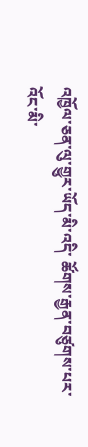འཁྱོལ་ཅན་ལུ་གྱུར་ཡོད་མི་འདི་ ཚོགས་རྒྱན་བཙུགས་པར་འོང་མི་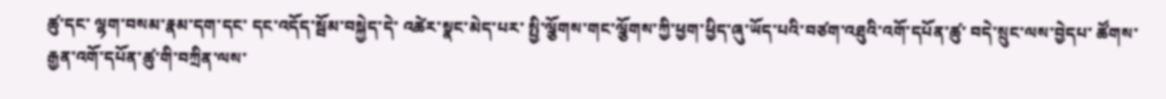ཚུ་དང་ ལྷག་བསམ་རྣམ་དག་དང་ དང་འདོད་སྦོམ་བསྐྱེད་དེ་ འཚེར་སྣང་མེད་པར་ སྤྱི་ལྕོགས་གང་ལྕོགས་ཀྱི་ཕྱག་ཕྱིད་ཞུ་ཡོད་པའི་བཙག་འཐུའི་འགོ་དཔོན་ཚུ་ བདེ་སྲུང་ལས་བྱེདཔ་ ཚོགས་རྒྱན་འགོ་དཔོན་ཚུ་གི་བཀྲིན་ལས་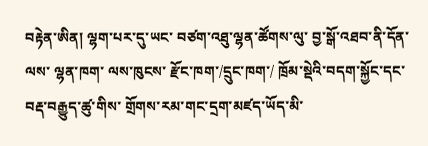བརྟེན་ཨིན། ལྷག་པར་དུ་ཡང་ བཙག་འཐུ་ལྷན་ཚོགས་ལུ་ བྱ་སྒོ་འཐབ་ནི་དོན་ལས་ ལྷན་ཁག་ ལས་ཁུངས་ རྫོང་ཁག་/དྲུང་ཁག་/ ཁྲོམ་སྡེའི་བདག་སྐྱོང་དང་བརྡ་བརྒྱུད་ཚུ་གིས་ གྲོགས་རམ་གང་དྲག་མཛད་ཡོད་མི་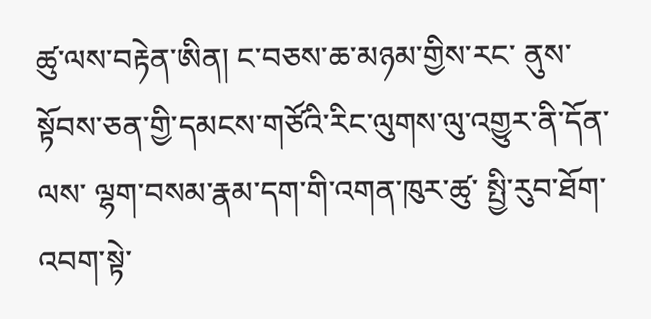ཚུ་ལས་བརྟེན་ཨིན། ང་བཅས་ཆ་མཉམ་གྱིས་རང་ ནུས་སྟོབས་ཅན་གྱི་དམངས་གཙོའི་རིང་ལུགས་ལུ་འགྱུར་ནི་དོན་ལས་ ལྷག་བསམ་རྣམ་དག་གི་འགན་ཁུར་ཚུ་ སྤྱི་རུབ་ཐོག་འབག་སྟེ་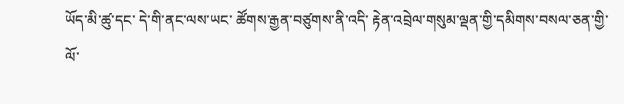ཡོད་མི་ཚུ་དང་ དེ་གི་ནང་ལས་ཡང་ ཚོགས་རྒྱན་བཙུགས་ནི་འདི་ རྟེན་འབྲེལ་གསུམ་ལྡན་གྱི་དམིགས་བསལ་ཅན་གྱི་ལོ་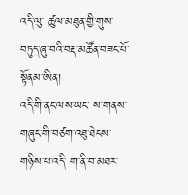འདི་ལུ་ ཚུལ་མཐུན་གྱི་གུས་བཏུད་ཞུ་བའི་བརྡ་མཚོན་བཟང་པོ་སྟོནམ་ཨིན།
འདི་གི་ནང་ལས་ཡང་ ས་གནས་གཞུང་གི་བཙག་འཐུ་ཐེངས་གཉིས་པ་འདི་ ག་ནི་བ་མཐར་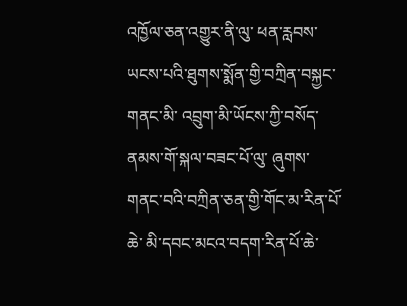འཁྱོལ་ཅན་འགྱུར་ནི་ལུ་ ཕན་རླབས་ཡངས་པའི་ཐུགས་སྨོན་གྱི་བཀྲིན་བསྐྱང་གནང་མི་ འབྲུག་མི་ཡོངས་ཀྱི་བསོད་ནམས་གོ་སྐལ་བཟང་པོ་ལུ་ ཞུགས་གནང་བའི་བཀྲིན་ཅན་གྱི་གོང་མ་རིན་པོ་ཆེ་ མི་དབང་མངའ་བདག་རིན་པོ་ཆེ་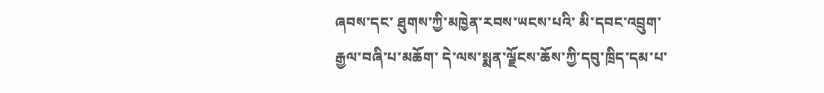ཞབས་དང་ ཐུགས་ཀྱི་མཁྱེན་རབས་ཡངས་པའི་ མི་དབང་འབྲུག་རྒྱལ་བཞི་པ་མཆོག་ དེ་ལས་སྨན་ལྗོངས་ཆོས་ཀྱི་དབུ་ཁྲིད་དམ་པ་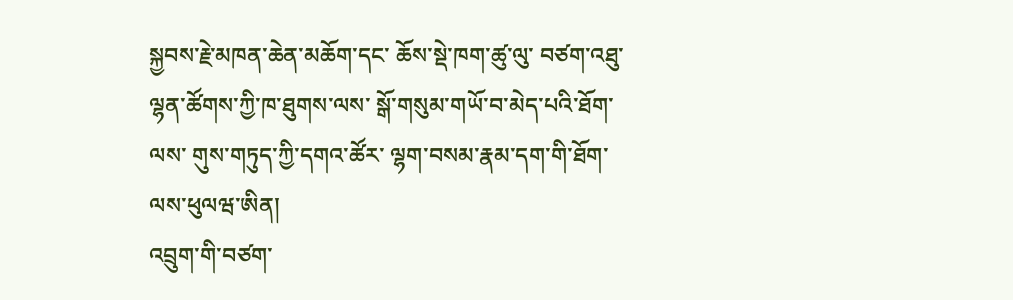སྐྱབས་རྗེ་མཁན་ཆེན་མཆོག་དང་ ཆོས་སྡེ་ཁག་ཚུ་ལུ་ བཙག་འཐུ་ལྷན་ཚོགས་ཀྱི་ཁ་ཐུགས་ལས་ སྒོ་གསུམ་གཡོ་བ་མེད་པའི་ཐོག་ལས་ གུས་གཏུད་ཀྱི་དགའ་ཚོར་ ལྷག་བསམ་རྣམ་དག་གི་ཐོག་ལས་ཕུལཝ་ཨིན།
འབྲུག་གི་བཙག་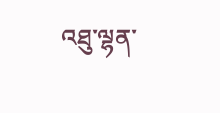འཐུ་ལྷན་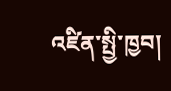འཛིན་སྤྱི་ཁྱབ།